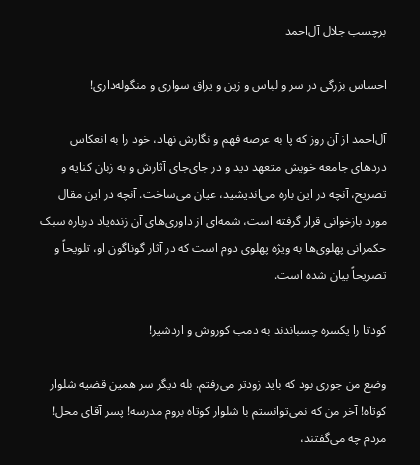برچسب جلال آل‌احمد

احساس بزرگی در سر و لباس و زین و یراق سواری و منگوله‌داری!

آل‌احمد از آن روز که پا به عرصه فهم و نگارش نهاد، خود را به انعکاس درد‌های جامعه خویش متعهد دید و در جای‌جای آثارش و به زبان کنایه و تصریح، آنچه در این باره می‌اندیشید، عیان می‌ساخت. آنچه در این مقال مورد بازخوانی قرار گرفته است، شمه‌ای از داوری‌های آن زنده‌یاد درباره سبک حکمرانی پهلوی‌ها به ویژه پهلوی دوم است که در آثار گوناگون او، تلویحاً و تصریحاً بیان شده است.

کودتا را یکسره چسباندند به دمب کوروش و اردشیر!

وضع من جوری بود که باید زودتر می‌رفتم. بله دیگر سر همین قضیه شلوار کوتاه! آخر من که نمی‌توانستم با شلوار کوتاه بروم مدرسه! پسر آقای محل! مردم چه می‌گفتند،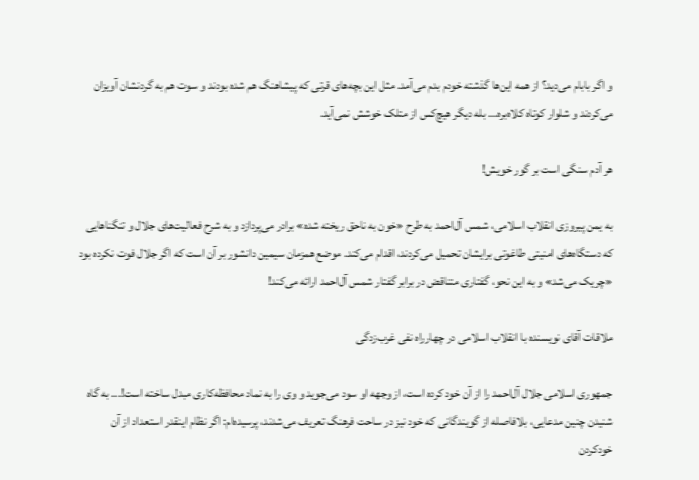و اگر بابام می‌دید؟ از همه این‌ها گذشته خودم بدم می‌آمد. مثل این بچه‌های قرتی که پیشاهنگ هم شده بودند و سوت هم به گردنشان آویزان می‌کردند و شلوار کوتاه کلاه‌بره... بله دیگر هیچ‌کس از متلک خوشش نمی‌آید.

هر آدم سنگی است بر گور خویش!

به یمن پیروزی انقلاب اسلامی، شمس آل‌احمد به طرح «خون به ناحق ریخته شده» برادر می‌پردازد و به شرح فعالیت‌های جلال و تنگنا‌هایی که دستگاه‌های امنیتی طاغوتی برایشان تحمیل می‌کردند، اقدام می‌کند. موضع همزمان سیمین دانشور بر آن است که اگر جلال فوت نکرده بود «چریک می‌شد» و به این نحو، گفتاری متناقض در برابر گفتار شمس آل‌احمد ارائه می‌کند!

ملاقات آقای نویسنده با انقلاب اسلامی در چهارراه نفی غرب‌زدگی

جمهوری اسلامی جلال آل‌احمد را از آن خود کرده است، از وجهه او سود می‌جوید و وی را به نماد محافظه‌کاری مبدل ساخته است!... به گاه شنیدن چنین مدعایی، بلافاصله از گویندگانی که خود نیز در ساحت فرهنگ تعریف می‌شدند، پرسیده‌ام: اگر نظام اینقدر استعداد از آن خودکردن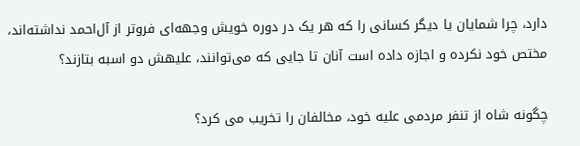دارد، چرا شمایان یا دیگر کسانی را که هر یک در دوره خویش وجهه‌ای فروتر از آل‌احمد نداشته‌اند، مختص خود نکرده و اجازه داده است آنان تا جایی که می‌توانند، علیهش دو اسبه بتازند؟

چگونه شاه از تنفر مردمی علیه خود، مخالفان را تخریب می کرد؟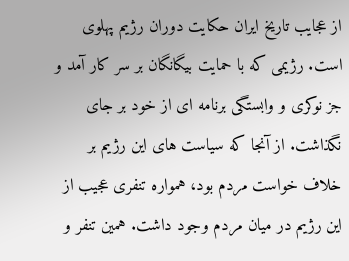از عجایب تاریخ ایران حکایت دوران رژیم پهلوی است. رژیمی که با حمایت بيگانگان بر سر کار آمد و جز نوکری و وابستگی برنامه ای از خود بر جای نگذاشت. از آنجا که سیاست های این رژیم بر خلاف خواست مردم بود، همواره تنفری عجیب از این رژیم در میان مردم وجود داشت. همین تنفر و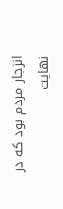انزجار مردم بود که در نهایت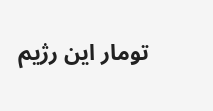تومار این رژیم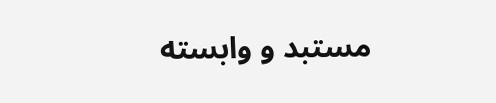مستبد و وابسته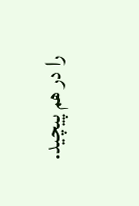را در هم پیچید.